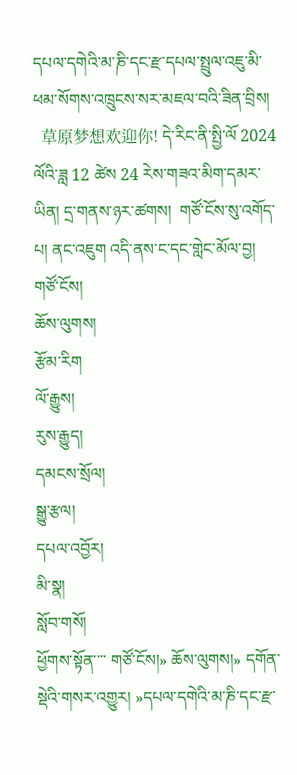དཔལ་དགེའི་མ་ཎི་དང་རྫ་དཔལ་སྤྲུལ་འཇུ་མི་ཕམ་སོགས་འཁྲུངས་སར་མཇལ་བའི་ཟིན་བྲིས།
  草原梦想欢迎你! དེ་རིང་ནི་སྤྱི་ལོ 2024 ལོའི་ཟླ 12 ཚེས 24 རེས་གཟའ་མིག་དམར་ཡིན། དྲ་གནས་ཉར་ཚགས།  གཙོ་ངོས་སུ་འགོད་པ། ནང་འཇུག འདི་ནས་ང་དང་གླེང་མོལ་བྱ།
གཙོ་ངོས།
ཆོས་ལུགས།
རྩོམ་རིག
ལོ་རྒྱུས།
རུས་རྒྱུད།
དམངས་སྲོལ།
སྒྱུ་རྩལ།
དཔལ་འབྱོར།
མི་སྣ།
སློབ་གསོ།
ཕྱོགས་སྟོན་་་་ གཙོ་ངོས།» ཆོས་ལུགས།» དགོན་སྡེའི་གསར་འགྱུར། »དཔལ་དགེའི་མ་ཎི་དང་རྫ་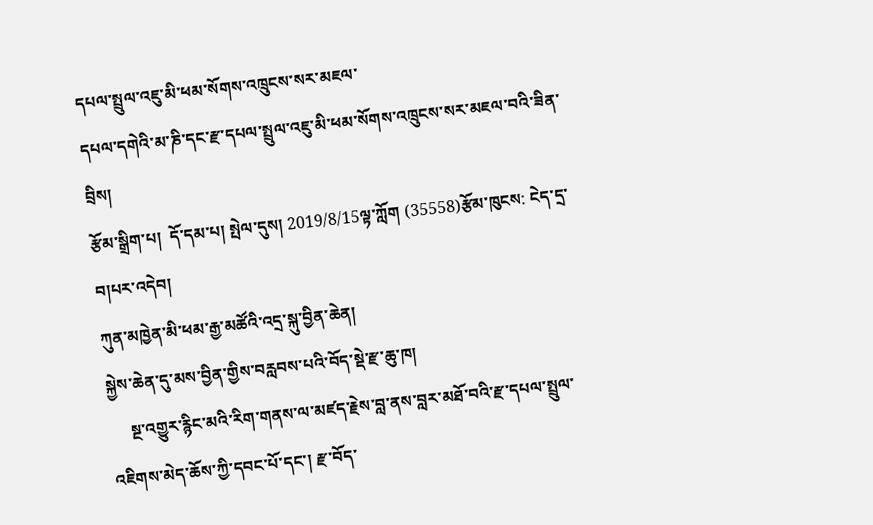དཔལ་སྤྲུལ་འཇུ་མི་ཕམ་སོགས་འཁྲུངས་སར་མཇལ་
དཔལ་དགེའི་མ་ཎི་དང་རྫ་དཔལ་སྤྲུལ་འཇུ་མི་ཕམ་སོགས་འཁྲུངས་སར་མཇལ་བའི་ཟིན་བྲིས།
རྩོམ་སྒྲིག་པ།  དོ་དམ་པ། སྤེལ་དུས། 2019/8/15ལྟ་ཀློག (35558)རྩོམ་ཁུངས: ངེད་དྲ་བ།པར་འདེབ།
ཀུན་མཁྱེན་མི་ཕམ་རྒྱ་མཚོའི་འདྲ་སྐུ་བྱིན་ཆེན།
སྐྱེས་ཆེན་དུ་མས་བྱིན་གྱིས་བརླབས་པའི་བོད་སྡེ་རྫ་ཆུ་ཁ།
     སྔ་འགྱུར་རྙིང་མའི་རིག་གནས་ལ་མཛད་རྗེས་བླ་ནས་བླར་མཐོ་བའི་རྫ་དཔལ་སྤྲུལ་འཇིགས་མེད་ཆོས་ཀྱི་དབང་པོ་དང་། རྫ་བོད་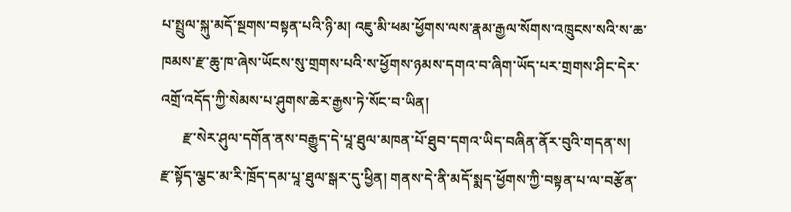པ་སྤྲུལ་སྐུ་མདོ་སྔགས་བསྟན་པའི་ཉི་མ། འཇུ་མི་ཕམ་ཕྱོགས་ལས་རྣམ་རྒྱལ་སོགས་འཁྲུངས་སའི་ས་ཆ་ཁམས་རྫ་ཆུ་ཁ་ཞེས་ཡོངས་སུ་གྲགས་པའི་ས་ཕྱོགས་ཉམས་དགའ་བ་ཞིག་ཡོད་པར་གྲགས་ཤིང་དེར་འགྲོ་འདོད་ཀྱི་སེམས་པ་ཤུགས་ཆེར་རྒྱས་ཏེ་སོང་བ་ཡིན།
      རྫ་སེར་ཤུལ་དགོན་ནས་བརྒྱུད་དེ་པཱ་ཐུལ་མཁན་པོ་ཐུབ་དགའ་ཡིད་བཞིན་ནོར་བུའི་གདན་ས། རྫ་སྟོད་ལྕང་མ་རི་ཁྲོད་དམ་པཱ་ཐུལ་སྒར་དུ་ཕྱིན། གནས་དེ་ནི་མདོ་སྨད་ཕྱོགས་ཀྱི་བསྟན་པ་ལ་བརྩོན་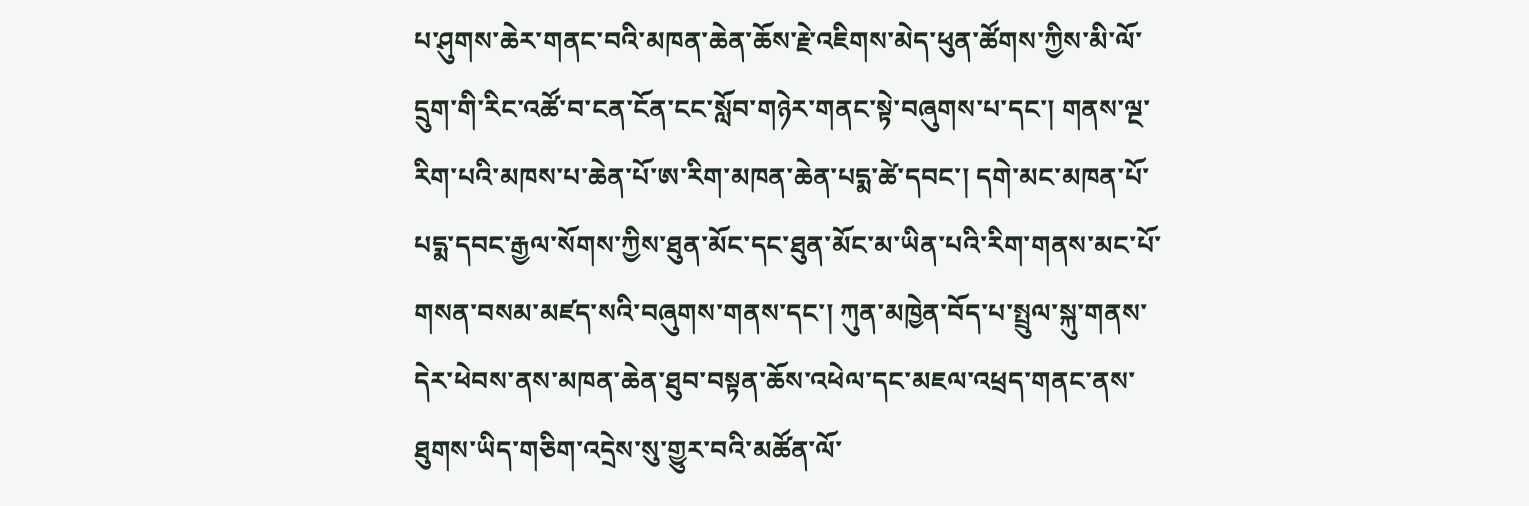པ་ཤུགས་ཆེར་གནང་བའི་མཁན་ཆེན་ཆོས་རྗེ་འཇིགས་མེད་ཕུན་ཚོགས་ཀྱིས་མི་ལོ་དྲུག་གི་རིང་འཚོ་བ་ངན་ངོན་ངང་སློབ་གཉེར་གནང་སྟེ་བཞུགས་པ་དང་། གནས་ལྔ་རིག་པའི་མཁས་པ་ཆེན་པོ་ཨ་རིག་མཁན་ཆེན་པདྨ་ཚེ་དབང་། དགེ་མང་མཁན་པོ་པདྨ་དབང་རྒྱལ་སོགས་ཀྱིས་ཐུན་མོང་དང་ཐུན་མོང་མ་ཡིན་པའི་རིག་གནས་མང་པོ་གསན་བསམ་མཛད་སའི་བཞུགས་གནས་དང་། ཀུན་མཁྱེན་བོད་པ་སྤྲུལ་སྐུ་གནས་དེར་ཕེབས་ནས་མཁན་ཆེན་ཐུབ་བསྟན་ཆོས་འཕེལ་དང་མཇལ་འཕྲད་གནང་ནས་ཐུགས་ཡིད་གཅིག་འདྲེས་སུ་གྱུར་བའི་མཚོན་ལོ་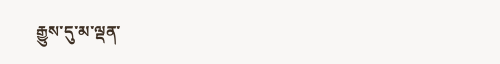རྒྱུས་དུ་མ་ལྡན་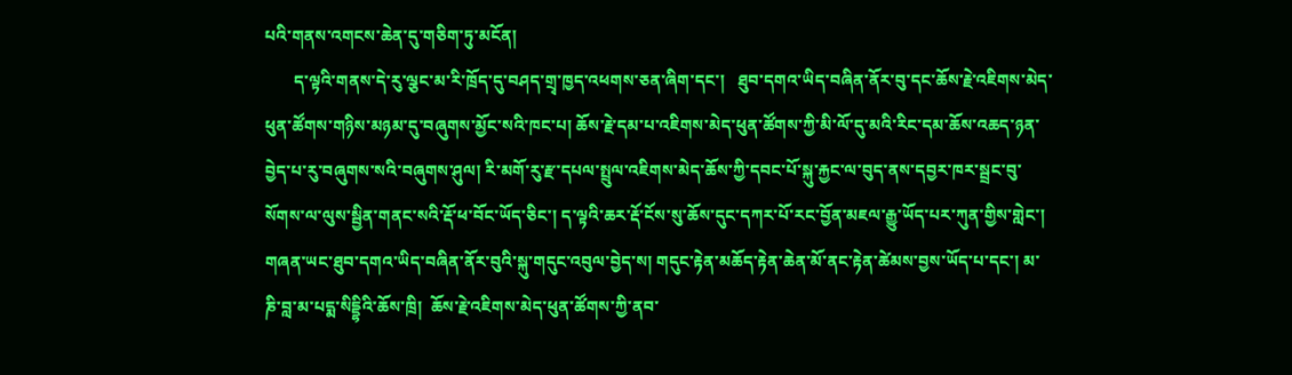པའི་གནས་འགངས་ཆེན་དུ་གཅིག་ཏུ་མངོན།
       ད་ལྟའི་གནས་དེ་རུ་ལྕང་མ་རི་ཁྲོད་དུ་བཤད་གྲྭ་ཁྱད་འཕགས་ཅན་ཞིག་དང་།   ཐུབ་དགའ་ཡིད་བཞིན་ནོར་བུ་དང་ཆོས་རྗེ་འཇིགས་མེད་ཕུན་ཚོགས་གཉིས་མཉམ་དུ་བཞུགས་མྱོང་སའི་ཁང་པ། ཆོས་རྗེ་དམ་པ་འཇིགས་མེད་ཕུན་ཚོགས་ཀྱི་མི་ལོ་དུ་མའི་རིང་དམ་ཆོས་འཆད་ཉན་བྱེད་པ་རུ་བཞུགས་སའི་བཞུགས་ཤུལ། རི་མགོ་རུ་རྫ་དཔལ་སྤྲུལ་འཇིགས་མེད་ཆོས་ཀྱི་དབང་པོ་སྐུ་རྐྱང་ལ་བུད་ནས་དབྱར་ཁར་སྦྲང་བུ་སོགས་ལ་ལུས་སྦྱིན་གནང་སའི་རྡོ་ཕ་བོང་ཡོད་ཅིང་། ད་ལྟའི་ཆར་རྡོ་ངོས་སུ་ཆོས་དུང་དཀར་པོ་རང་བྱོན་མཇལ་རྒྱུ་ཡོད་པར་ཀུན་གྱིས་གླེང་། གཞན་ཡང་ཐུབ་དགའ་ཡིད་བཞིན་ནོར་བུའི་སྐུ་གདུང་འབུལ་བྱེད་ས། གདུང་རྟེན་མཆོད་རྟེན་ཆེན་མོ་ནང་རྟེན་ཚེམས་བྱས་ཡོད་པ་དང་། མ་ཎི་བླ་མ་པདྨ་སིདྡྷིའི་ཆོས་ཁྲི།  ཆོས་རྗེ་འཇིགས་མེད་ཕུན་ཚོགས་ཀྱི་ནབ་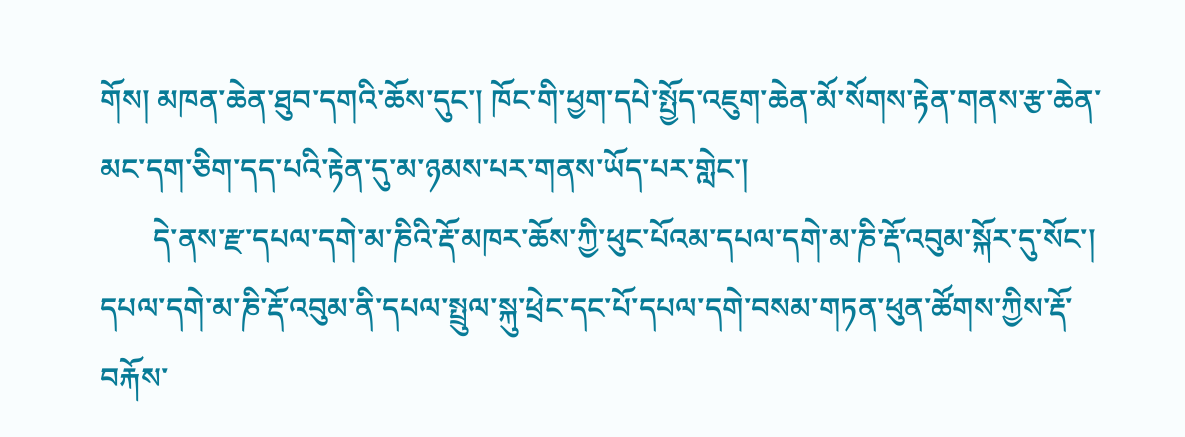གོས། མཁན་ཆེན་ཐུབ་དགའི་ཆོས་དུང་། ཁོང་གི་ཕྱག་དཔེ་སྤྱོད་འཇུག་ཆེན་མོ་སོགས་རྟེན་གནས་རྩ་ཆེན་མང་དག་ཅིག་དད་པའི་རྟེན་དུ་མ་ཉམས་པར་གནས་ཡོད་པར་གླེང་།
       དེ་ནས་རྫ་དཔལ་དགེ་མ་ཎིའི་རྡོ་མཁར་ཆོས་ཀྱི་ཕུང་པོའམ་དཔལ་དགེ་མ་ཎི་རྡོ་འབུམ་སྐོར་དུ་སོང་། དཔལ་དགེ་མ་ཎི་རྡོ་འབུམ་ནི་དཔལ་སྤྲུལ་སྐུ་ཕྲེང་དང་པོ་དཔལ་དགེ་བསམ་གཏན་ཕུན་ཚོགས་ཀྱིས་རྡོ་བརྐོས་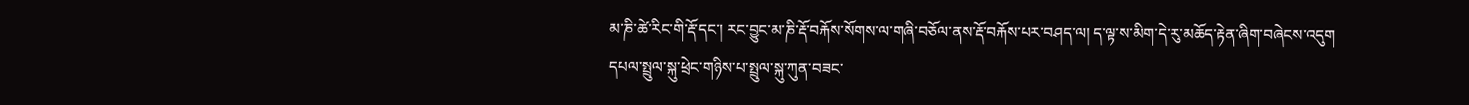མ་ཎི་ཚེ་རིང་གི་རྡོ་དང་། རང་བྱུང་མ་ཎི་རྡོ་བརྐོས་སོགས་ལ་གཞི་བཅོལ་ནས་རྡོ་བརྐོས་པར་བཤད་ལ། ད་ལྟ་ས་མིག་དེ་རུ་མཆོད་རྟེན་ཞིག་བཞེངས་འདུག དཔལ་སྤྲུལ་སྐུ་ཕྲེང་གཉིས་པ་སྤྲུལ་སྐུ་ཀུན་བཟང་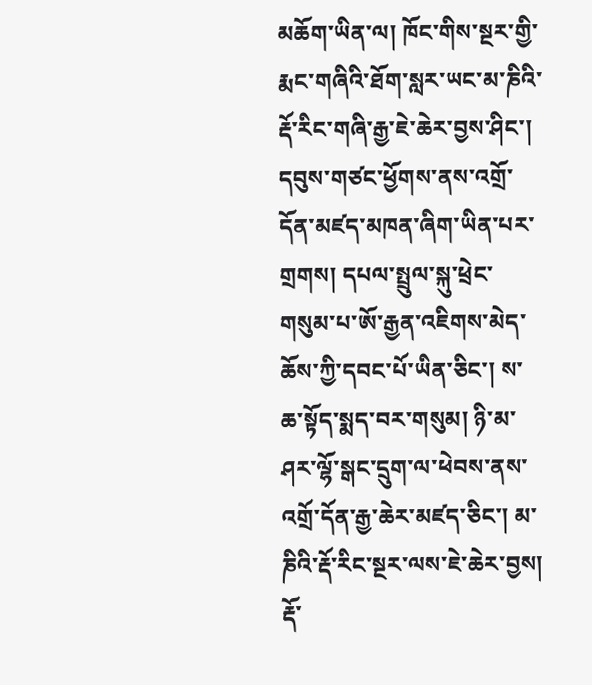མཆོག་ཡིན་ལ། ཁོང་གིས་སྔར་གྱི་རྨང་གཞིའི་ཐོག་སླར་ཡང་མ་ཎིའི་རྡོ་རིང་གཞི་རྒྱ་ཇེ་ཆེར་བྱས་ཤིང་། དབུས་གཙང་ཕྱོགས་ནས་འགྲོ་དོན་མཛད་མཁན་ཞིག་ཡིན་པར་གྲགས། དཔལ་སྤྲུལ་སྐུ་ཕྲེང་གསུམ་པ་ཨོ་རྒྱན་འཇིགས་མེད་ཆོས་ཀྱི་དབང་པོ་ཡིན་ཅིང་། ས་ཆ་སྟོད་སྨད་བར་གསུམ། ཉི་མ་ཤར་ལྷོ་སྒང་དྲུག་ལ་ཕེབས་ནས་འགྲོ་དོན་རྒྱ་ཆེར་མཛད་ཅིང་། མ་ཎིའི་རྡོ་རིང་སྔར་ལས་ཇེ་ཆེར་བྱས། རྡོ་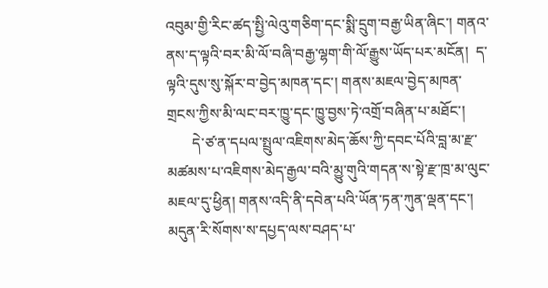འབུམ་གྱི་རིང་ཚད་སྤྱི་ལེའུ་གཅིག་དང་སྨི་དྲུག་བརྒྱ་ཡིན་ཞིང་། གནའ་ནས་ད་ལྟའི་བར་མི་ལོ་བཞི་བརྒྱ་ལྷག་གི་ལོ་རྒྱུས་ཡོད་པར་མངོན།  ད་ལྟའི་དུས་སུ་སྐོར་བ་བྱེད་མཁན་དང་། གནས་མཇལ་བྱེད་མཁན་གྲངས་ཀྱིས་མི་ལང་བར་ཁྱུ་དང་ཁྱུ་བྱས་ཏེ་འགྲོ་བཞིན་པ་མཐོང་།
       དེ་ཙ་ན་དཔལ་སྤྲུལ་འཇིགས་མེད་ཆོས་ཀྱི་དབང་པོའི་བླ་མ་རྫ་མཚམས་པ་འཇིགས་མེད་རྒྱལ་བའི་མྱུ་གུའི་གདན་ས་སྟེ་རྫ་ཁྲ་མ་ལུང་མཇལ་དུ་ཕྱིན། གནས་འདི་ནི་དབེན་པའི་ཡོན་ཏན་ཀུན་ལྡན་དང་།  མདུན་རི་སོགས་ས་དཔྱད་ལས་བཤད་པ་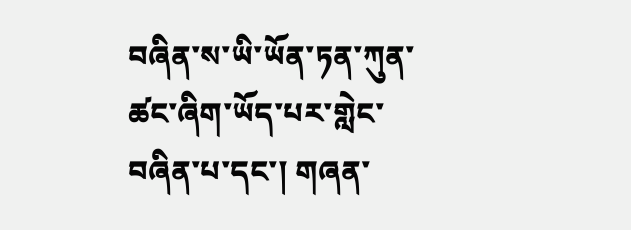བཞིན་ས་ཡི་ཡོན་ཏན་ཀུན་ཚང་ཞིག་ཡོད་པར་གླེང་བཞིན་པ་དང་། གཞན་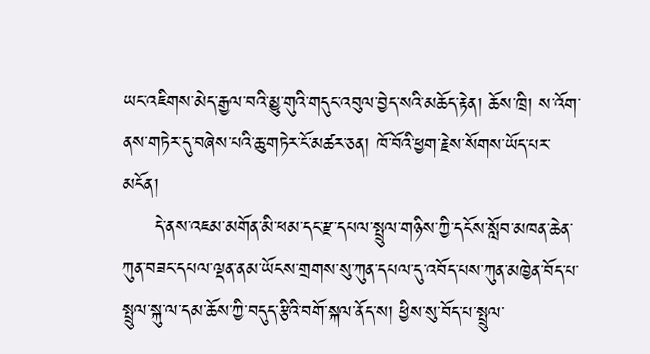ཡང་འཇིགས་མེད་རྒྱལ་བའི་མྱུ་གུའི་གདུང་འབུལ་བྱེད་སའི་མཆོད་རྟེན། ཆོས་ཁྲི། ས་འོག་ནས་གཏེར་དུ་བཞེས་པའི་ཆུ་གཏེར་ངོ་མཚར་ཅན། ཁོ་བོའི་ཕྱག་རྗེས་སོགས་ཡོད་པར་མངོན།
     དེ་ནས་འཇམ་མགོན་མི་ཕམ་དང་རྫ་དཔལ་སྤྲུལ་གཉིས་ཀྱི་དངོས་སློབ་མཁན་ཆེན་ཀུན་བཟང་དཔལ་ལྡན་ནམ་ཡོངས་གྲགས་སུ་ཀུན་དཔལ་དུ་འབོད་པས་ཀུན་མཁྱེན་བོད་པ་སྤྲུལ་སྐུ་ལ་དམ་ཆོས་ཀྱི་བདུད་རྩིའི་བགོ་སྐལ་ནོད་ས། ཕྱིས་སུ་བོད་པ་སྤྲུལ་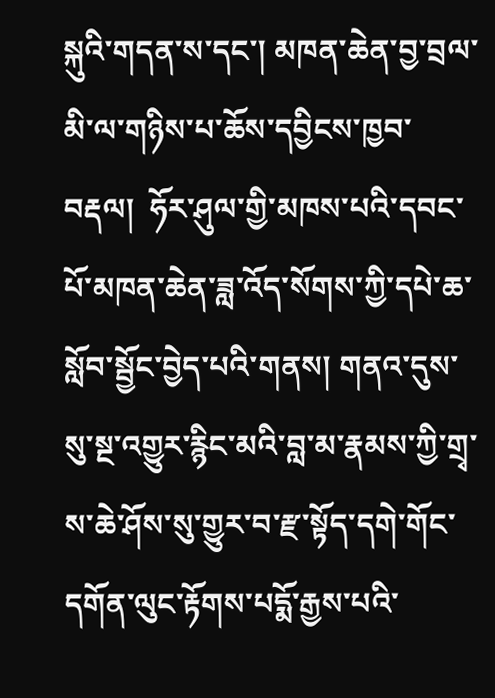སྐུའི་གདན་ས་དང་། མཁན་ཆེན་བྱ་བྲལ་མི་ལ་གཉིས་པ་ཆོས་དབྱིངས་ཁྱབ་བརྡལ།  ཧོར་ཤུལ་གྱི་མཁས་པའི་དབང་པོ་མཁན་ཆེན་ཟླ་འོད་སོགས་ཀྱི་དཔེ་ཆ་སློབ་སྦྱོང་བྱེད་པའི་གནས། གནའ་དུས་སུ་སྔ་འགྱུར་རྙིང་མའི་བླ་མ་རྣམས་ཀྱི་གྲྭ་ས་ཆེ་ཤོས་སུ་གྱུར་བ་རྫ་སྟོད་དགེ་གོང་དགོན་ལུང་རྟོགས་པདྨོ་རྒྱས་པའི་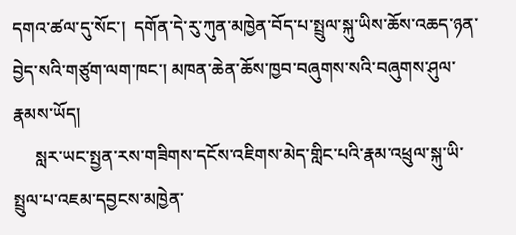དགའ་ཚལ་དུ་སོང་།  དགོན་དེ་རུ་ཀུན་མཁྱེན་བོད་པ་སྤྲུལ་སྐུ་ཡིས་ཆོས་འཆད་ཉན་བྱེད་སའི་གཙུག་ལག་ཁང་། མཁན་ཆེན་ཆོས་ཁྱབ་བཞུགས་སའི་བཞུགས་ཤུལ་རྣམས་ཡོད།
     སླར་ཡང་སྤྱན་རས་གཟིགས་དངོས་འཇིགས་མེད་གླིང་པའི་རྣམ་འཕྲུལ་སྐུ་ཡི་སྤྲུལ་པ་འཇམ་དབྱངས་མཁྱེན་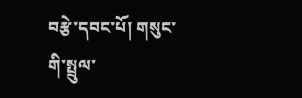བརྩེ་དབང་པོ། གསུང་གི་སྤྲུལ་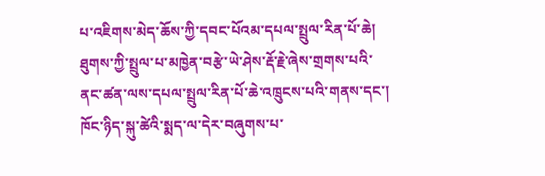པ་འཇིགས་མེད་ཆོས་ཀྱི་དབང་པོའམ་དཔལ་སྤྲུལ་རིན་པོ་ཆེ། ཐུགས་ཀྱི་སྤྲུལ་པ་མཁྱེན་བརྩེ་ཡེ་ཤེས་རྡོ་རྗེ་ཞེས་གྲགས་པའི་ནང་ཚན་ལས་དཔལ་སྤྲུལ་རིན་པོ་ཆེ་འཁྲུངས་པའི་གནས་དང་། ཁོང་ཉིད་སྐུ་ཚེའི་སྨད་ལ་དེར་བཞུགས་པ་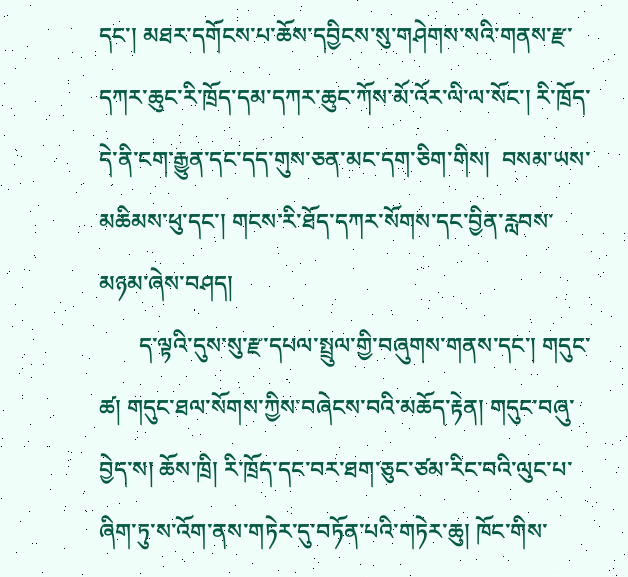དང་། མཐར་དགོངས་པ་ཆོས་དབྱིངས་སུ་གཤེགས་སའི་གནས་རྫ་དཀར་ཆུང་རི་ཁྲོད་དམ་དཀར་ཆུང་ཀོས་མོ་འོར་ལི་ལ་སོང་། རི་ཁྲོད་དེ་ནི་ངག་རྒྱུན་དང་དད་གུས་ཅན་མང་དག་ཅིག་གིས།  བསམ་ཡས་མཆིམས་ཕུ་དང་། གངས་རི་ཐོད་དཀར་སོགས་དང་བྱིན་རླབས་མཉམ་ཞེས་བཤད།
       ད་ལྟའི་དུས་སུ་རྫ་དཔལ་སྤྲུལ་གྱི་བཞུགས་གནས་དང་། གདུང་ཚ། གདུང་ཐལ་སོགས་ཀྱིས་བཞེངས་བའི་མཆོད་རྟེན། གདུང་བཞུ་བྱེད་ས། ཆོས་ཁྲི། རི་ཁྲོད་དང་བར་ཐག་ཅུང་ཙམ་རིང་བའི་ལུང་པ་ཞིག་ཏུ་ས་འོག་ནས་གཏེར་དུ་བཏོན་པའི་གཏེར་ཆུ། ཁོང་གིས་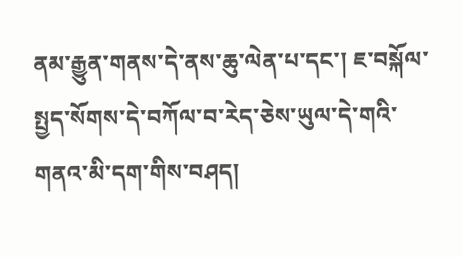ནམ་རྒྱུན་གནས་དེ་ནས་ཆུ་ལེན་པ་དང་། ཇ་བསྐོལ་སྤྱད་སོགས་དེ་བཀོལ་བ་རེད་ཅེས་ཡུལ་དེ་གའི་གནའ་མི་དག་གིས་བཤད།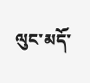ལུང་མདོ་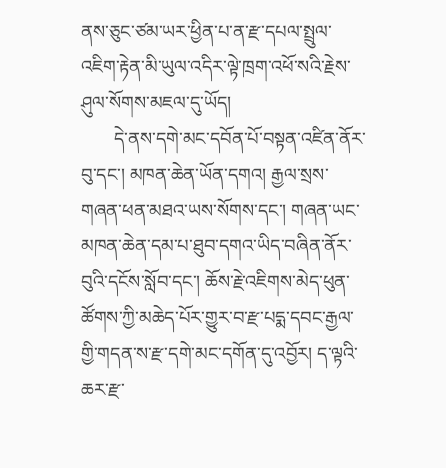ནས་ཅུང་ཙམ་ཡར་ཕྱིན་པ་ན་རྫ་དཔལ་སྤྲུལ་འཇིག་རྟེན་མི་ཡུལ་འདིར་ལྟེ་ཁྲག་འཕོ་སའི་རྗེས་ཤུལ་སོགས་མཇལ་དུ་ཡོད།
       དེ་ནས་དགེ་མང་དབོན་པོ་བསྟན་འཛིན་ནོར་བུ་དང་། མཁན་ཆེན་ཡོན་དགའ། རྒྱལ་སྲས་གཞན་ཕན་མཐའ་ཡས་སོགས་དང་། གཞན་ཡང་མཁན་ཆེན་དམ་པ་ཐུབ་དགའ་ཡིད་བཞིན་ནོར་བུའི་དངོས་སློབ་དང་། ཆོས་རྗེ་འཇིགས་མེད་ཕུན་ཚོགས་ཀྱི་མཆེད་པོར་གྱུར་བ་རྫ་པདྨ་དབང་རྒྱལ་གྱི་གདན་ས་རྫ་དགེ་མང་དགོན་དུ་འབྱོར། ད་ལྟའི་ཆར་རྫ་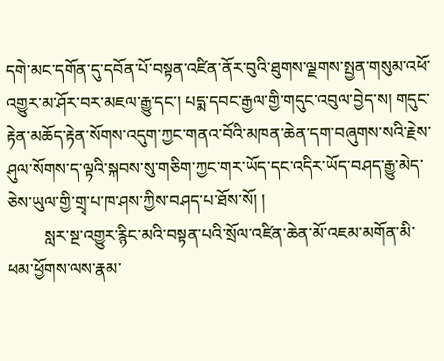དགེ་མང་དགོན་དུ་དབོན་པོ་བསྟན་འཛིན་ནོར་བུའི་ཐུགས་ལྗགས་སྤྱན་གསུམ་འཕོ་འགྱུར་མ་ཤོར་བར་མཇལ་རྒྱུ་དང་། པདྨ་དབང་རྒྱལ་གྱི་གདུང་འབུལ་བྱེད་ས། གདུང་རྟེན་མཆོད་རྟེན་སོགས་འདུག་ཀྱང་གནའ་བོའི་མཁན་ཆེན་དག་བཞུགས་སའི་རྗེས་ཤུལ་སོགས་ད་ལྟའི་སྐབས་སུ་གཅིག་ཀྱང་གར་ཡོད་དང་འདིར་ཡོད་བཤད་རྒྱུ་མེད་ཅེས་ཡུལ་གྱི་གྲྭ་པ་ཁ་ཤས་ཀྱིས་བཤད་པ་ཐོས་སོ། །
         སླར་སྔ་འགྱུར་རྙིང་མའི་བསྟན་པའི་སྲོལ་འཛིན་ཆེན་མོ་འཇམ་མགོན་མི་ཕམ་ཕྱོགས་ལས་རྣམ་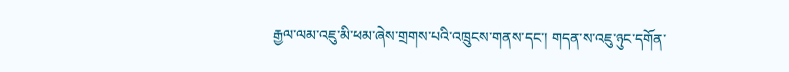རྒྱལ་ལམ་འཇུ་མི་ཕམ་ཞེས་གྲགས་པའི་འཁྲུངས་གནས་དང་། གདན་ས་འཇུ་ཉུང་དགོན་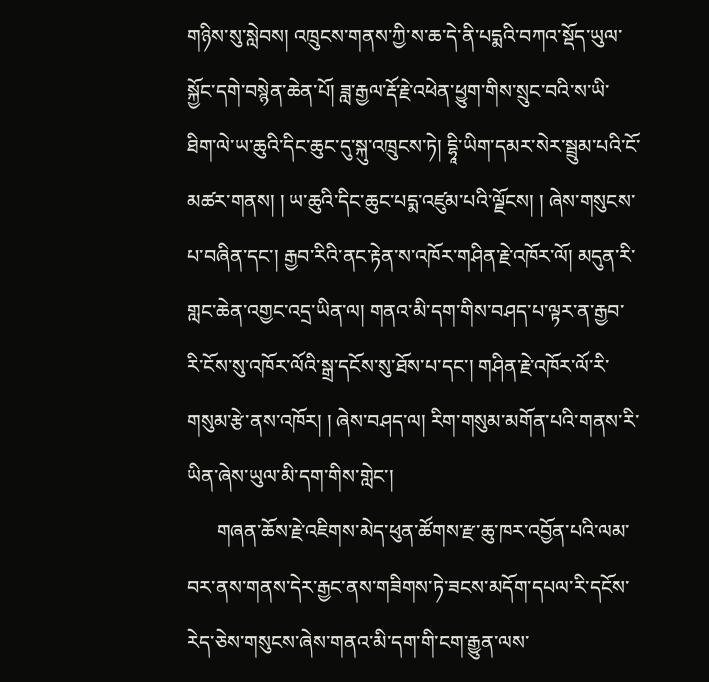གཉིས་སུ་སླེབས། འཁྲུངས་གནས་ཀྱི་ས་ཆ་དེ་ནི་པདྨའི་བཀའ་སྡོད་ཡུལ་སྐྱོང་དགེ་བསྙེན་ཆེན་པོ། ཟླ་རྒྱལ་རྡོ་རྗེ་འཕེན་ཕྱུག་གིས་སྲུང་བའི་ས་ཡི་ཐིག་ལེ་ཡ་ཆུའི་དིང་ཆུང་དུ་སྐུ་འཁྲུངས་ཏེ། དྷཱི་ཡིག་དམར་སེར་སྦྲུམ་པའི་ངོ་མཚར་གནས། ། ཡ་ཆུའི་དིང་ཆུང་པདྨ་འཛུམ་པའི་ལྗོངས། ། ཞེས་གསུངས་པ་བཞིན་དང་། རྒྱབ་རིའི་ནང་རྟེན་ས་འཁོར་གཤིན་རྗེ་འཁོར་ལོ། མདུན་རི་གླང་ཆེན་འགྱང་འདྲ་ཡིན་ལ། གནའ་མི་དག་གིས་བཤད་པ་ལྟར་ན་རྒྱབ་རི་ངོས་སུ་འཁོར་ལོའི་སྒྲ་དངོས་སུ་ཐོས་པ་དང་། གཤིན་རྗེ་འཁོར་ལོ་རི་གསུམ་རྩེ་ནས་འཁོར། ། ཞེས་བཤད་ལ། རིག་གསུམ་མགོན་པའི་གནས་རི་ཡིན་ཞེས་ཡུལ་མི་དག་གིས་གླེང་།
      གཞན་ཆོས་རྗེ་འཇིགས་མེད་ཕུན་ཚོགས་རྫ་ཆུ་ཁར་འབྱོན་པའི་ལམ་བར་ནས་གནས་དེར་རྒྱང་ནས་གཟིགས་ཏེ་ཟངས་མདོག་དཔལ་རི་དངོས་རེད་ཅེས་གསུངས་ཞེས་གནའ་མི་དག་གི་ངག་རྒྱུན་ལས་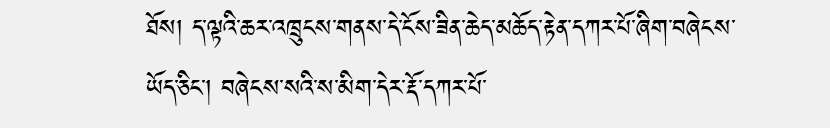ཐོས། ད་ལྟའི་ཆར་འཁྲུངས་གནས་དེ་ངོས་ཟིན་ཆེད་མཆོད་རྟེན་དཀར་པོ་ཞིག་བཞེངས་ཡོད་ཅིང་། བཞེངས་སའི་ས་མིག་དེར་རྡོ་དཀར་པོ་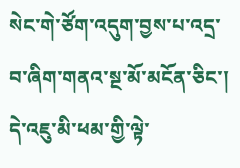སེང་གེ་ཙོག་འདུག་བྱས་པ་འདྲ་བ་ཞིག་གནའ་སྔ་མོ་མངོན་ཅིང་། དེ་འཇུ་མི་ཕམ་གྱི་ལྟེ་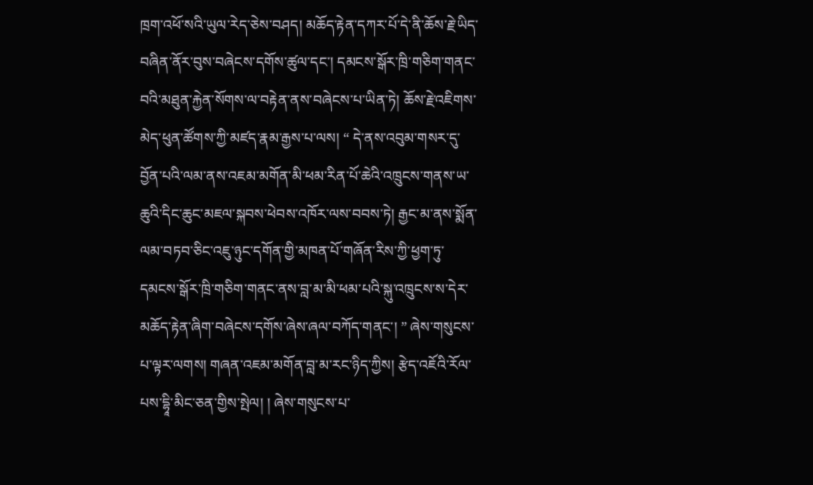ཁྲག་འཕོ་སའི་ཡུལ་རེད་ཅེས་བཤད། མཆོད་རྟེན་དཀར་པོ་དེ་ནི་ཆོས་རྗེ་ཡིད་བཞིན་ནོར་བུས་བཞེངས་དགོས་ཚུལ་དང་། དམངས་སྒོར་ཁྲི་གཅིག་གནང་བའི་མཐུན་རྐྱེན་སོགས་ལ་བརྟེན་ནས་བཞེངས་པ་ཡིན་ཏེ། ཆོས་རྗེ་འཇིགས་མེད་ཕུན་ཚོགས་ཀྱི་མཛད་རྣམ་རྒྱས་པ་ལས། “ དེ་ནས་འབུམ་གསར་དུ་བྱོན་པའི་ལམ་ནས་འཇམ་མགོན་མི་ཕམ་རིན་པོ་ཆེའི་འཁྲུངས་གནས་ཡ་ཆུའི་དིང་ཆུང་མཇལ་སྐབས་ཕེབས་འཁོར་ལས་བབས་ཏེ། རྒྱང་མ་ནས་སྨོན་ལམ་བཏབ་ཅིང་འཇུ་ཉུང་དགོན་གྱི་མཁན་པོ་གཞོན་རིས་ཀྱི་ཕྱག་ཏུ་དམངས་སྒོར་ཁྲི་གཅིག་གནང་ནས་བླ་མ་མི་ཕམ་པའི་སྐུ་འཁྲུངས་ས་དེར་མཆོད་རྟེན་ཞིག་བཞེངས་དགོས་ཞེས་ཞལ་བཀོད་གནང་། ” ཞེས་གསུངས་པ་ལྟར་ལགས། གཞན་འཇམ་མགོན་བླ་མ་རང་ཉིད་ཀྱིས། རྩེད་འཇོའི་རོལ་པས་དྷཱི་མིང་ཅན་གྱིས་སྤེལ། ། ཞེས་གསུངས་པ་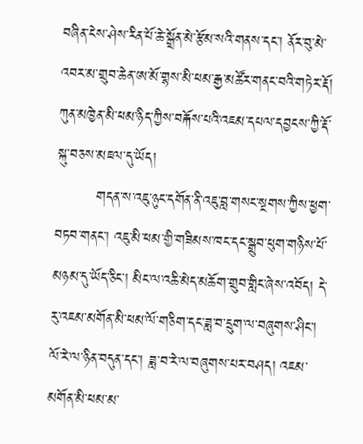བཞིན་ངེས་ཤེས་རིན་པོ་ཆེ་སྒྲོན་མེ་རྩོམ་སའི་གནས་དང་། ནོར་བུ་མེ་འབར་མ་གྲུབ་ཆེན་ཨ་མོ་གྷས་མི་ཕམ་རྒྱ་མཚོར་གནང་བའི་གཏེར་རྡོ། ཀུན་མཁྱེན་མི་ཕམ་ཉིད་ཀྱིས་བརྐོས་པའི་འཇམ་དཔལ་དབྱངས་ཀྱི་རྡོ་སྐུ་བཅས་མཇལ་དུ་ཡོད།
        གདན་ས་འཇུ་ཉུང་དགོན་ནི་འཇུ་བླ་གསང་སྔགས་ཀྱིས་ཕྱག་བཏབ་གནང་། འཇུ་མི་ཕམ་གྱི་གཟིམས་ཁང་དང་སྒྲུབ་ཕུག་གཉིས་པོ་མཉམ་དུ་ཡོད་ཅིང་། མིང་ལ་འཆི་མེད་མཆོག་གྲུབ་གླིང་ཞེས་འབོད། དེ་རུ་འཇམ་མགོན་མི་ཕམ་ལོ་གཅིག་དང་ཟླ་བ་དྲུག་ལ་བཞུགས་ཤིང་།  ལོ་རེ་ལ་ཉིན་བདུན་དང་། ཟླ་བ་རེ་ལ་བཞུགས་པར་བཤད། འཇམ་མགོན་མི་ཕམ་མ་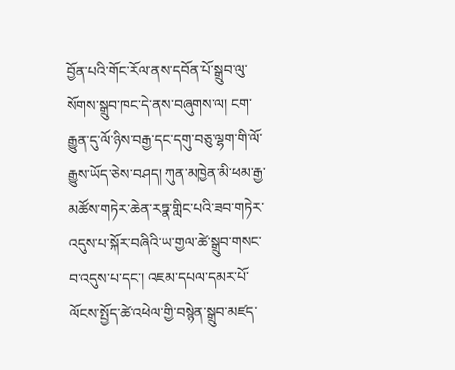བྱོན་པའི་གོང་རོལ་ནས་དབོན་པོ་སྒྲུབ་ལུ་སོགས་སྒྲུབ་ཁང་དེ་ནས་བཞུགས་ལ། ངག་རྒྱུན་དུ་ལོ་ཉིས་བརྒྱ་དང་དགུ་བཅུ་ལྷག་གི་ལོ་རྒྱུས་ཡོད་ཅེས་བཤད། ཀུན་མཁྱེན་མི་ཕམ་རྒྱ་མཚོས་གཏེར་ཆེན་རཏྣ་གླིང་པའི་ཟབ་གཏེར་འདུས་པ་སྐོར་བཞིའི་ཡ་གྱལ་ཚེ་སྒྲུབ་གསང་བ་འདུས་པ་དང་། འཇམ་དཔལ་དམར་པོ་ལོངས་སྤྱོད་ཚེ་འཕེལ་གྱི་བསྙེན་སྒྲུབ་མཛད་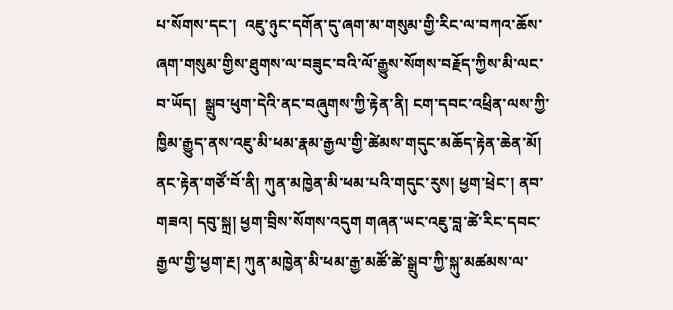པ་སོགས་དང་།  འཇུ་ཉུང་དགོན་དུ་ཞག་མ་གསུམ་གྱི་རིང་ལ་བཀའ་ཆོས་ཞག་གསུམ་གྱིས་ཐུགས་ལ་བཟུང་བའི་ལོ་རྒྱུས་སོགས་བརྗོད་ཀྱིས་མི་ལང་བ་ཡོད།  སྒྲུབ་ཕུག་དེའི་ནང་བཞུགས་ཀྱི་རྟེན་ནི། ངག་དབང་འཕྲིན་ལས་ཀྱི་ཁྱིམ་རྒྱུད་ནས་འཇུ་མི་ཕམ་རྣམ་རྒྱལ་གྱི་ཚེམས་གདུང་མཆོད་རྟེན་ཆེན་མོ། ནང་རྟེན་གཙོ་བོ་ནི། ཀུན་མཁྱེན་མི་ཕམ་པའི་གདུང་རུས། ཕྱག་ཕྲེང་། ནབ་གཟའ། དབུ་སྐྲ། ཕྱག་བྲིས་སོགས་འདུག གཞན་ཡང་འཇུ་བླ་ཚེ་རིང་དབང་རྒྱལ་གྱི་ཕྱག་རྔ། ཀུན་མཁྱེན་མི་ཕམ་རྒྱ་མཚོ་ཚེ་སྒྲུབ་ཀྱི་སྐུ་མཚམས་ལ་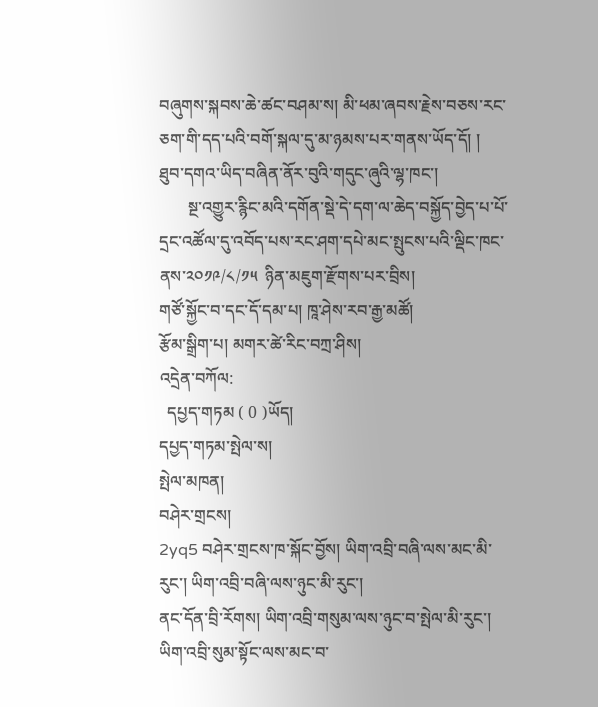བཞུགས་སྐབས་ཆེ་ཚང་བཤམ་ས། མི་ཕམ་ཞབས་རྗེས་བཅས་རང་ཅག་གི་དད་པའི་བགོ་སྐལ་དུ་མ་ཉམས་པར་གནས་ཡོད་དོ། །
ཐུབ་དགའ་ཡིད་བཞིན་ནོར་བུའི་གདུང་ཞུའི་ལྷ་ཁང་།
       སྔ་འགྱུར་རྙིང་མའི་དགོན་སྡེ་དེ་དག་ལ་ཆེད་བསྐྱོད་བྱེད་པ་པོ་དྲང་འཚོལ་དུ་འབོད་པས་རང་ཤག་དཔེ་མང་སྤུངས་པའི་ལྡིང་ཁང་ནས་༢༠༡༩/༨/༡༥  ཉིན་མཇུག་རྫོགས་པར་བྲིས།
གཙོ་སྐྱོང་བ་དང་དོ་དམ་པ། ཁཱ་ཤེས་རབ་རྒྱ་མཚོ།
རྩོམ་སྒྲིག་པ། མགར་ཚེ་རིང་བཀྲ་ཤིས།
འདྲེན་བཀོལ:
  དཔྱད་གཏམ ( 0 )ཡོད།
དཔྱད་གཏམ་སྤེལ་ས།
སྤེལ་མཁན།
བཤེར་གྲངས།
2yq5 བཤེར་གྲངས་ཁ་སྐོང་བྱོས། ཡིག་འབྲི་བཞི་ལས་མང་མི་རུང་། ཡིག་འབྲི་བཞི་ལས་ཉུང་མི་རུང་།
ནང་དོན་བྲི་རོགས། ཡིག་འབྲི་གསུམ་ལས་ཉུང་བ་སྤེལ་མི་རུང་། ཡིག་འབྲི་སུམ་སྟོང་ལས་མང་བ་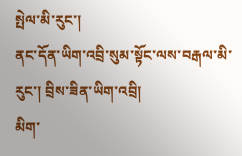སྤེལ་མི་རུང་།
ནང་དོན་ཡིག་འབྲི་སུམ་སྟོང་ལས་བརྒལ་མི་རུང་། བྲིས་ཟིན་ཡིག་འབྲི།
མིག་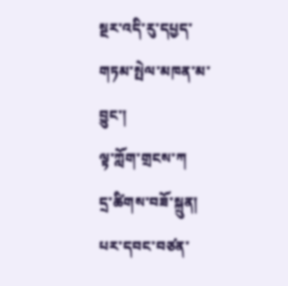སྔར་འདི་རུ་དཔྱད་གཏམ་སྤེལ་མཁན་མ་བྱུང་།
ལྟ་ཀློག་གྲངས་ཀ
དྲ་ཚིགས་བཟོ་སྐྲུན།
པར་དབང་བཙན་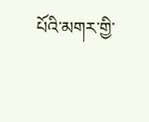པོའི་མགར་གྱི་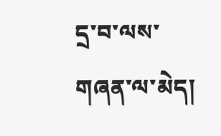དྲ་བ་ལས་གཞན་ལ་མེད།